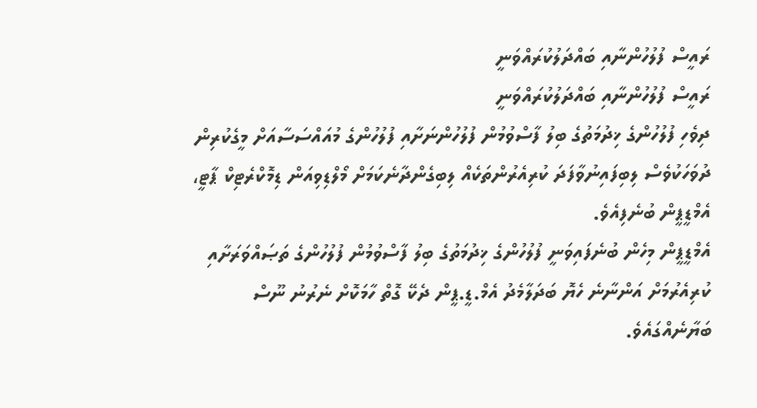ރައީސް ފުލުހުންނާއި ބައްދަލުކުރައްވަނީ
ރައީސް ފުލުހުންނާއި ބައްދަލުކުރައްވަނީ
ދިވެހި ފުލުހުންގެ ޚިދުމަތުގެ ބިލު ފާސްވުމުން ފުލުހުންނަށާއި ފުލުހުންގެ މުއައްސަސާއަށް މީގެކުރިން ދުވަހަކުވެސް ލިބިފައިނުވާފަދަ ކުރިއެރުންތަކެއް ލިބިގެންދާނެކަމަށް މޯލްޑިވިއަން ޑިމޮކްރެޓިކް ޕާޓީ، އެމްޑީޕީން ބުނެފިއެވެ.
އެމްޑީޕީން މިހެން ބުނެފައިވަނީ ފުލުހުންގެ ޚިދުމަތުގެ ބިލު ފާސްވުމުން ފުލުހުންގެ ތަޞައްވަރަށާއި ކުރިއެރުމަށް އަންނާނެ ހެޔޮ ބަދަލާމެދު އެމް.ޑީ.ޕީން ދެކޭ ގޮތް ހާމަކޮށް ނެރުނު ނޫސް ބަޔާނެއްގައެވެ.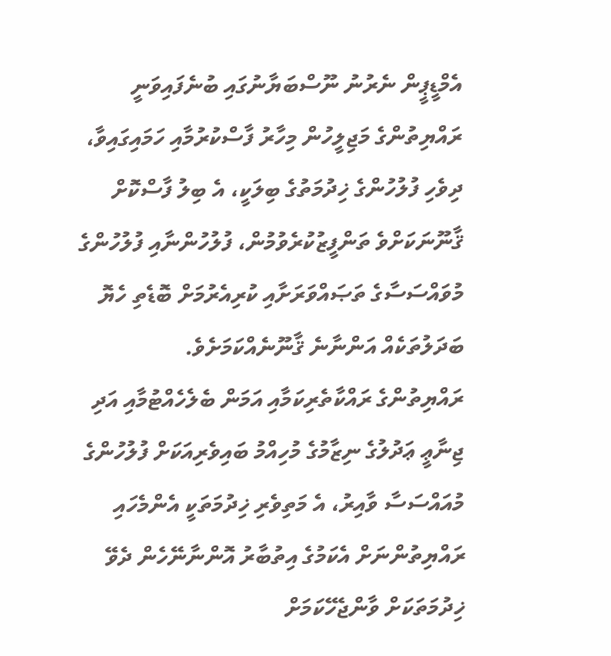އެމްޑީޕީން ނެރުނު ނޫސްބަޔާނުގައި ބުނެފައިވަނީ ރައްޔިތުންގެ މަޖިލީހުން މިހާރު ފާސްކުރުމާއި ހަމައިގައިވާ، ދިވެހި ފުލުހުންގެ ޚިދުމަތުގެ ބިލަކީ، އެ ބިލު ފާސްކޮށް ޤާނޫނަކަށްވެ ތަންފީޒުކުރެވުމުން، ފުލުހުންނާއި ފުލުހުންގެ މުވައްސަސާގެ ތަޞައްވަރަށާއި ކުރިއެރުމަށް ބޮޑެތި ހެޔޮ ބަދަލުތަކެއް އަންނާނެ ޤާނޫނެއްކަމަށެވެ.
ރައްޔިތުންގެ ރައްކާތެރިކަމާއި އަމަން ބެލެހެއްޓުމާއި އަދި ޖިނާޢީ ޢަދުލުގެ ނިޒާމުގެ މުހިއްމު ބައިވެރިއަކަށް ފުލުހުންގެ މުއައްސަސާ ވާއިރު، އެ މަތިވެރި ޚިދުމަތަކީ އެންމެހައި ރައްޔިތުންނަށް އެކަމުގެ އިތުބާރު އޮންނާނޭހެން ދެވޭ ޚިދުމަތަކަށް ވާންޖެހޭކަމަށް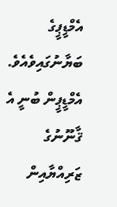އެމްޑީޕީގެ ބަޔާނުގައިވެއެވެ.
އެމްޑީޕީން ބުނީ އެ ޤާނޫނުގެ ޒަރިއްޔާއިން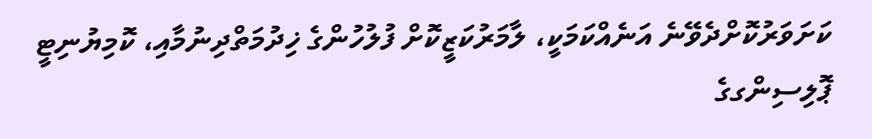ކަށަވަރުކޮށްދެވޭނެ އަނެއްކަމަކީ، ލާމަރުކަޒީކޮށް ފުލުހުންގެ ޚިދުމަތްދިނުމާއި، ކޮމިޔުނިޓީ ޕޮލިސިންގގެ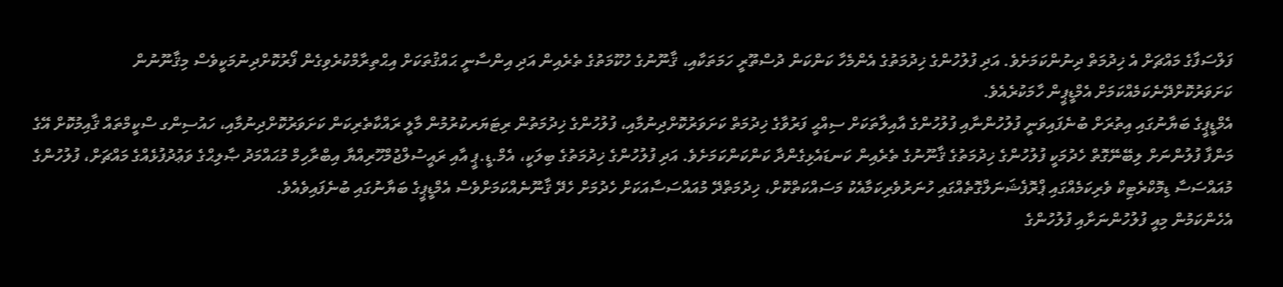ފަލްސަފާގެ މައްޗަށް އެ ޚިދުމަތް ދިނުންކަމަށެވެ. އަދި ފުލުހުންގެ ޚިދުމަތުގެ އެންމެހާ ކަންކަން ދުސްތޫރީ ހަމަތަކާއި، ޤާނޫނުގެ ހުކޫމަތުގެ ތެރެއިން އަދި އިންސާނީ ޙައްޤުތަކަށް އިޙްތިރާމްކުރެވިގެން ފޯރުކޮށްދިނުމަކީވެސް މިޤާނޫނުން ކަށަވަރުކޮށްދޭނެކަމެއްކަމަށް އެމްޑީޕީން ހާމަކުރެއެވެ.
އެމްޑީޕީގެ ބަޔާނުގައި އިތުރަށް ބުނެފައިވަނީ ފުލުހުންނާއި ފުލުހުންގެ އާއިލާތަކަށް ސިއްޙީ ފަރުވާގެ ޚިދުމަތް ކަށަވަރުކޮށްދިނުމާއި، ފުލުހުންގެ ޚިދުމަތުން ރިޓަޔަރކުރުމުން މާލީ ރައްކާތެރިކަން ކަށަވަރުކޮށްދިނުމާއި، ހައުސިންގ ސްކީމްތައް ޤާއިމުކޮށް އޭގެ މަންފާ ފުލުންނަށް ލިބޭނޭގޮތް ހެދުމަކީ ފުލުހުންގެ ޚިދުމަތުގެ ޤާނޫނުގެ ތެރެއިން ކަނޑައެޅިގެންދާ ކަންކަންކަމަށެވެ. އަދި ފުލުހުންގެ ޚިދުމަތުގެ ބިލަކީ، އެމް.ޑީ.ޕީ އާއި ރައީސުލްޖުމްހޫރިއްޔާ އިބްރާހިމް މުޙައްމަދު ޞާލިޙްގެ ވަޢުދުފުޅެއްގެ މައްޗަށް، ފުލުހުންގެ މުއައްސަސާ ޑިމޮކްރެޓިކް ވެރިކަމެއްގައި ޕްރޮފެޝަނަލްގޮތެއްގައި ހުނަރުވެރިކަމާއެކު މަސައްކަތްކޮށް، ޚިދުމަތްދޭ މުއައްސަސާއަކަށް ހެދުމަށް ހެދޭ ޤާނޫނެއްކަމަށްވެސް އެމްޑީޕީގެ ބަޔާނުގައި ބުނެފައިވެއެވެ.
އެހެންކަމުން މިއީ ފުލުހުންނަށާއި ފުލުހުންގެ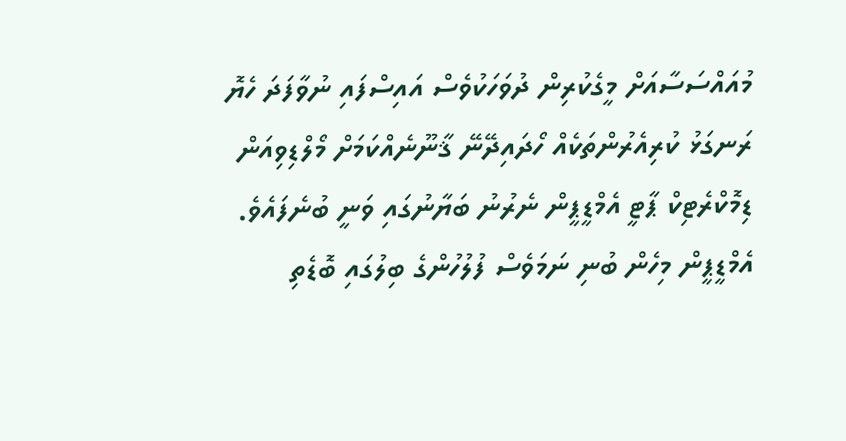މުއައްސަސާއަށް މީގެކުރިން ދުވަހަކުވެސް އައިސްފައި ނުވާފަދަ ހެޔޮ ރަނގަޅު ކުރިއެރުންތަކެއް ހޯދައިދޭނޭ ޤާނޫނެއްކަމަށް މޯލްޑިވިއަން ޑިމޮކްރެޓިކް ޕާޓީ އެމްޑީޕީން ނެރުނު ބަޔާނުގައި ވަނީ ބުނެފައެވެ.
އެމްޑީޕީން މިހެން ބުނި ނަމަވެސް ފުލުހުންގެ ބިލުގައި ބޮޑެތި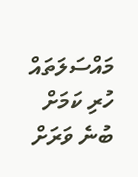މައްސަލަތައް ހުރި ކަމަށް ބުނެ ވަރަށް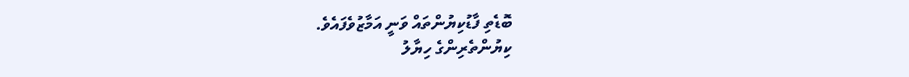ބޮޑެތި ފާޑުކިޔުންތައް ވަނީ އަމާޒުވެފައެވެ.
ކިޔުންތެރިންގެ ހިޔާލު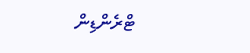ޓްރެންޑިން